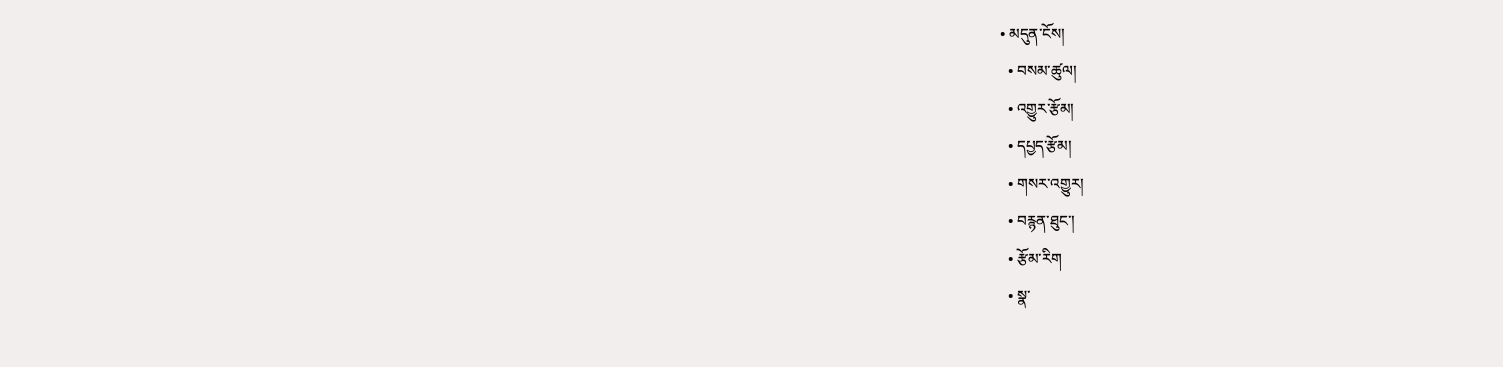• མདུན་ངོས།
  • བསམ་ཚུལ།
  • འགྱུར་རྩོམ།
  • དཔྱད་རྩོམ།
  • གསར་འགྱུར།
  • བརྙན་ཐུང་།
  • རྩོམ་རིག
  • སྣ་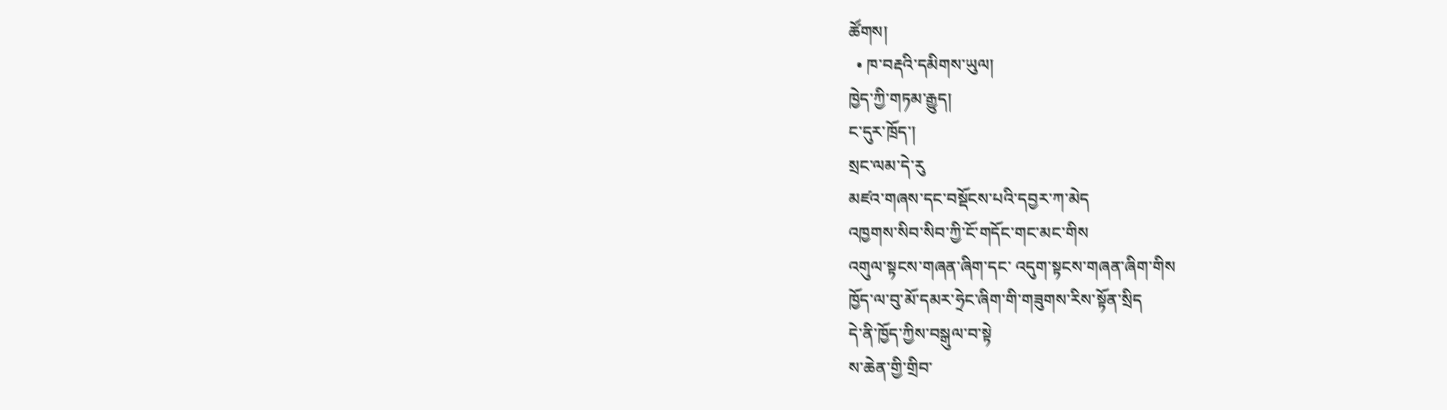ཚོགས།
  • ཁ་བརྡའི་དམིགས་ཡུལ།
ཁྱེད་ཀྱི་གཏམ་རྒྱུད།
ང་དུར་ཁྲོད་།
སྲང་ལམ་དེ་རུ
མཛའ་གཞས་དང་བསྡོངས་པའི་དབྱར་ཀ་མེད
འཁྱགས་སིབ་སིབ་ཀྱི་ངོ་གདོང་གང་མང་གིས
འགུལ་སྟངས་གཞན་ཞིག་དང་ འདུག་སྟངས་གཞན་ཞིག་གིས
ཁྱོད་ལ་བུ་མོ་དམར་ཧྲེང་ཞིག་གི་གཟུགས་རིས་སྟོན་སྲིད
དེ་ནི་ཁྱོད་ཀྱིས་བསྒུལ་བ་སྟེ
ས་ཆེན་གྱི་གྲིབ་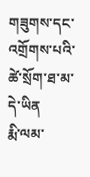གཟུགས་དང་འགྲོགས་པའི་ཚེ་སྲོག་ཐ་མ་དེ་ཡིན
རྨི་ལམ་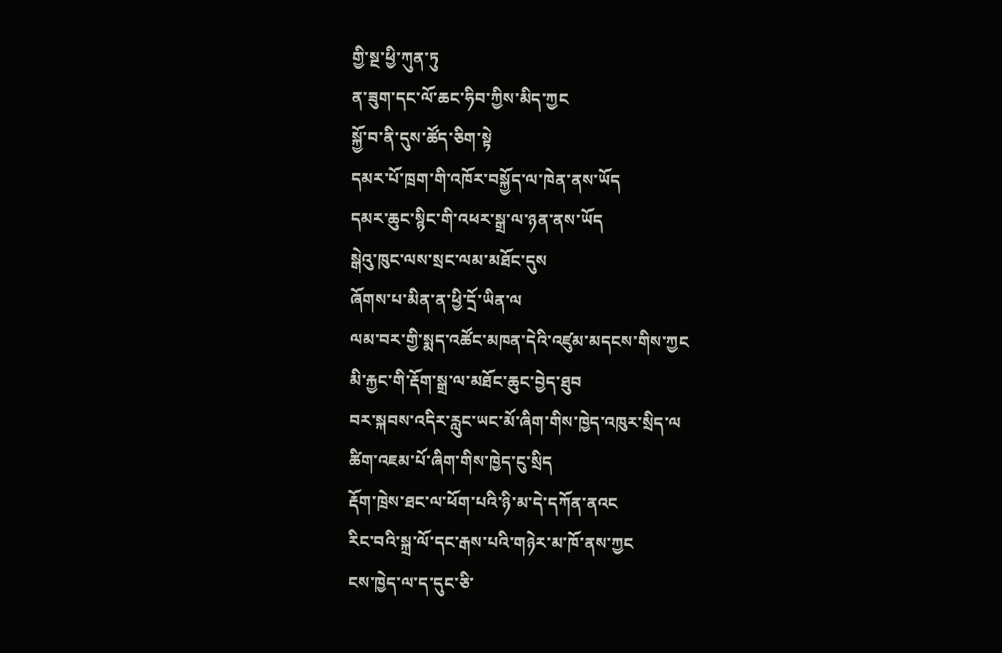གྱི་སྔ་ཕྱི་ཀུན་ཏུ
ན་ཟུག་དང་ལོ་ཆང་ཧིབ་ཀྱིས་མིད་ཀྱང
སྐྱོ་བ་ནི་དུས་ཚོད་ཅིག་སྟེ
དམར་པོ་ཁྲག་གི་འཁོར་བསྐྱོད་ལ་ཁེན་ནས་ཡོད
དམར་ཆུང་སྙིང་གི་འཕར་སྒྲ་ལ་ཉན་ནས་ཡོད
སྒེའུ་ཁུང་ལས་སྲང་ལམ་མཐོང་དུས
ཞོགས་པ་མིན་ན་ཕྱི་དྲོ་ཡིན་ལ
ལམ་བར་གྱི་སྨད་འཚོང་མཁན་དེའི་འཛུམ་མདངས་གིས་ཀྱང
མི་རྐྱང་གི་རྡོག་སྒྲ་ལ་མཐོང་ཆུང་བྱེད་ཐུབ
བར་སྐབས་འདིར་རླུང་ཡང་མོ་ཞིག་གིས་ཁྱེད་འཁུར་སྲིད་ལ
ཚིག་འཇམ་པོ་ཞིག་གིས་ཁྱེད་ངུ་སྲིད
རྡོག་ཁྲེས་ཐང་ལ་ཕོག་པའི་ཉི་མ་དེ་དཀོན་ནའང
རིང་བའི་སྐྲ་ལོ་དང་རྒས་པའི་གཉེར་མ་ཁོ་ནས་ཀྱང
ངས་ཁྱེད་ལ་ད་དུང་ཅི་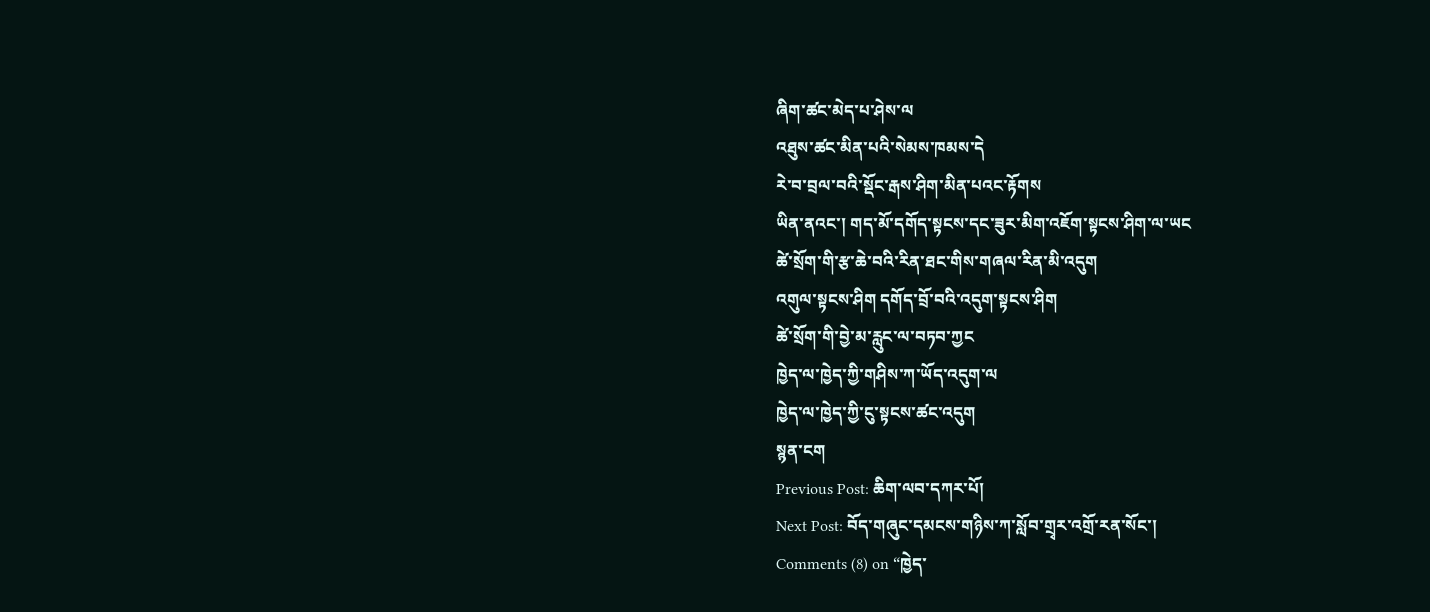ཞིག་ཚང་མེད་པ་ཤེས་ལ
འཐུས་ཚང་མིན་པའི་སེམས་ཁམས་དེ
རེ་བ་བྲལ་བའི་སྡོང་རྒས་ཤིག་མིན་པའང་རྟོགས
ཡིན་ནའང་། གད་མོ་དགོད་སྟངས་དང་ཟུར་མིག་འཇོག་སྟངས་ཤིག་ལ་ཡང
ཚེ་སྲོག་གི་རྩ་ཆེ་བའི་རིན་ཐང་གིས་གཞལ་རིན་མི་འདུག
འགུལ་སྟངས་ཤིག དགོད་བྲོ་བའི་འདུག་སྟངས་ཤིག
ཚེ་སྲོག་གི་བྱེ་མ་རླུང་ལ་བཏབ་ཀྱང
ཁྱེད་ལ་ཁྱེད་ཀྱི་གཤིས་ཀ་ཡོད་འདུག་ལ
ཁྱེད་ལ་ཁྱེད་ཀྱི་ངུ་སྟངས་ཚང་འདུག
སྙན་ངག
Previous Post: ཆིག་ལབ་དཀར་པོ།
Next Post: བོད་གཞུང་དམངས་གཉིས་ཀ་སློབ་གྲྭར་འགྲོ་རན་སོང་།
Comments (8) on “ཁྱེད་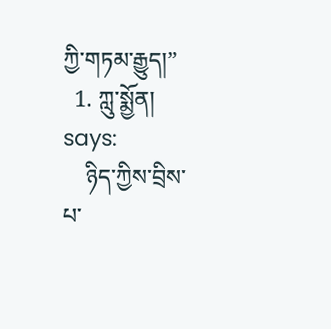ཀྱི་གཏམ་རྒྱུད།”
  1. ཀླུ་སྨྱོན། says:
    ཉིད་ཀྱིས་བྲིས་པ་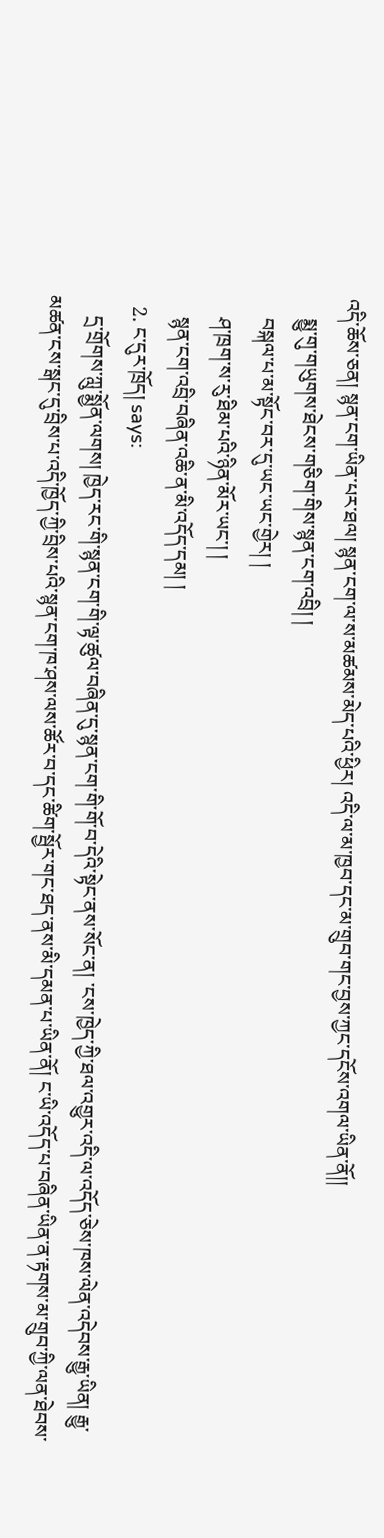འདི་ཆོས་ཅན། སྙན་ངག་ཡིན་པར་ཐལ། སྙན་ངག་ལ་ས་མཚམས་མེད་པའི་ཕྱིར། འདི་ལ་མ་ཁྱབ་དང་མ་གྲུབ་གང་བྱས་ཀྱང་དངོས་འགལ་ཡིན་ནོ།།
    སྨྱུ་གུ་གཡུགས་ཐེངས་གཅིག་གིས་སྙན་ངག་འབྲི། །
    བསྐལ་པ་མ་སྟོང་བར་དུ་ཡང་ཡང་གྱེར། །
    ཤ་ཁྲག་ས་རུ་ཐིམ་པའི་ཉིན་མོར་ཡང་། །
    སྙན་ངག་འབྲི་བཞིན་འཆི་ན་མི་འདོད་དམ། །
  2. ང་དུར་ཁྲོད། says:
    དྲ་གྲོགས་ཀླུ་སྨྱོན་ལགས། ཁྱེད་རང་གི་སྙན་ངག་གི་ལྟ་ཚུལ་བཞིན་དུ་སྙན་ངག་གི་གོ་བ་དེའི་སྟེང་ནས་སོང་ན། ་ངས་ཁྱེད་ཀྱི་ཐལ་འགྱུར་འདི་ལ་འདོད་ཅེས་ཁས་ལེན་འདེབས་རྒྱུ་ཡིན། རྒྱུ་མཚན་ངས་སྒང་དུ་བྲིས་པ་འདི་ཁྱོད་ཀྱི་བྲིས་པའི་སྙན་ངག་ཁ་ཤས་ལས་ཚོར་བ་དང་ཚིག་སྦྱོར་གང་ཐད་ནས་མི་དམན་པ་ཡིན་ནོ། ང་ཡི་འདོད་པ་བཞིན་ཡིན་ན་རྟགས་མ་གྲུབ་ཀྱི་ལན་ཐེབས་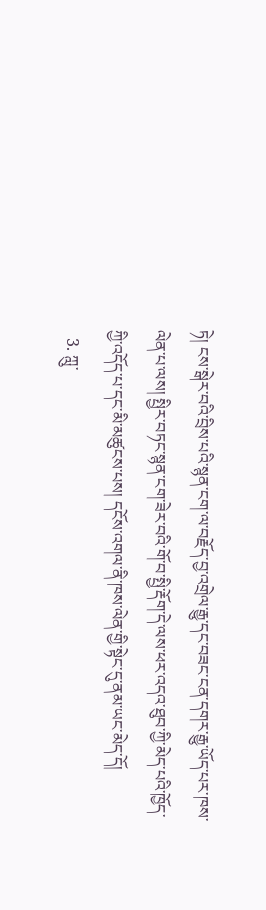ཏེ། ངས་སྒེར་བའི་བྲིས་པའི་སྙན་ངག་ལ་བརྗོད་བྱ་འགྲེལ་རྒྱུ་དང་བཟང་ངན་དགར་རྒྱུ་ཡོད་པར་ཁས་ལེན་པ་ལས། སྤྱིར་བཏང་སྙན་ངག་ཟེར་བའི་གོ་བ་སྤྱི་རྡོག་དེ་ལས་ཕར་འདའ་ཐུབ་ཀྱི་མེད་པའི་ཁྱོད་ཀྱི་འདོད་པ་དང་མི་མཚུངས་པས། དངོས་འགལ་ནི་ཁས་ལེན་གྱི་སྟེང་དུ་ནམ་ཡང་མེད་དོ།
  3. ཀླུ་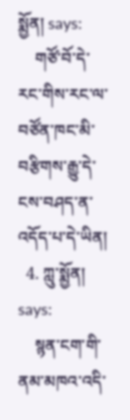སྨྱོན། says:
    གཙོ་བོ་དེ་རང་གིས་རང་ལ་བཙོན་ཁང་མི་བརྩིགས་རྒྱུ་དེ་ངས་བཤད་ན་འདོད་པ་དེ་ཡིན།
  4. ཀླུ་སྨྱོན། says:
    སྙན་ངག་གི་ནམ་མཁའ་འདི་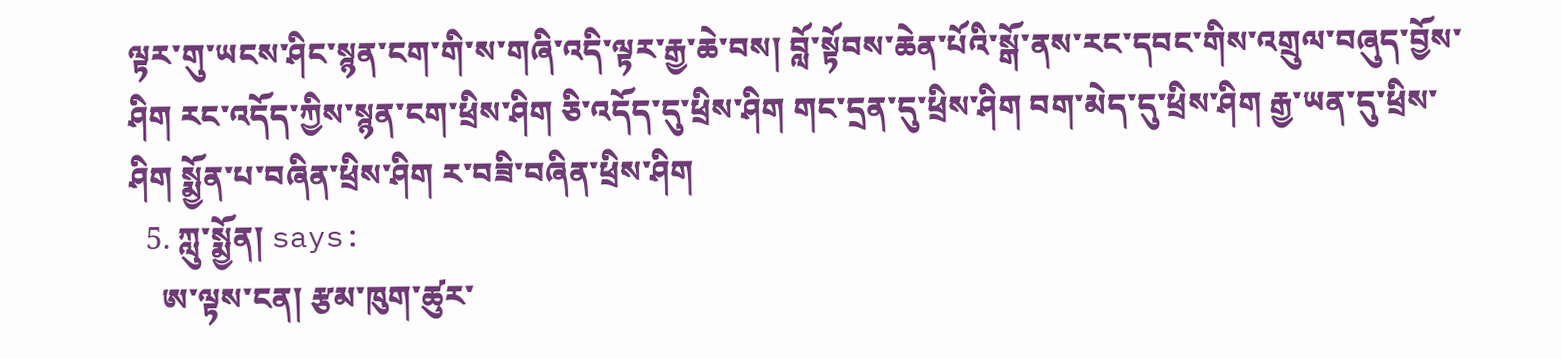ལྟར་གུ་ཡངས་ཤིང་སྙན་ངག་གི་ས་གཞི་འདི་ལྟར་རྒྱ་ཆེ་བས། བློ་སྟོབས་ཆེན་པོའི་སྒོ་ནས་རང་དབང་གིས་འགྲུལ་བཞུད་བྱོས་ཤིག རང་འདོད་ཀྱིས་སྙན་ངག་ཕྲིས་ཤིག ཅི་འདོད་དུ་ཕྲིས་ཤིག གང་དྲན་དུ་ཕྲིས་ཤིག བག་མེད་དུ་ཕྲིས་ཤིག རྒྱ་ཡན་དུ་ཕྲིས་ཤིག སྨྱོན་པ་བཞིན་ཕྲིས་ཤིག ར་བཟི་བཞིན་ཕྲིས་ཤིག
  5. ཀླུ་སྨྱོན། says:
    ཨ་ལྟས་ངན། རྩམ་ཁུག་ཚུར་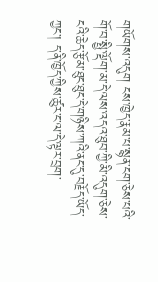གཡོགས་འདུག ངས་ཁྱེད་རྣམ་པ་སྙན་ངག་ཅེས་པའི་གོ་བ་སྤྱི་ལྡོག་མ་དེ་ལས་འདའ་ཐུབ་ཀྱི་མི་འདུག་ཅེས་ངའི་ཆེད་རྩོམ་ཐུང་ཐུང་དེ་གཉིས་ཀའི་ནང་དུ་བརྗོད་ཡོད་ཀྱང་། ད་ནི་ཁྱོད་ཀྱིས་ཚུར་ང་ལ་དེ་ལྟར་བྲག་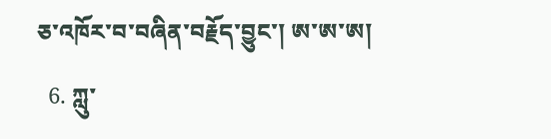ཅ་འཁོར་བ་བཞིན་བརྗོད་བྱུང་། ཨ་ཨ་ཨ།
  6. ཀླུ་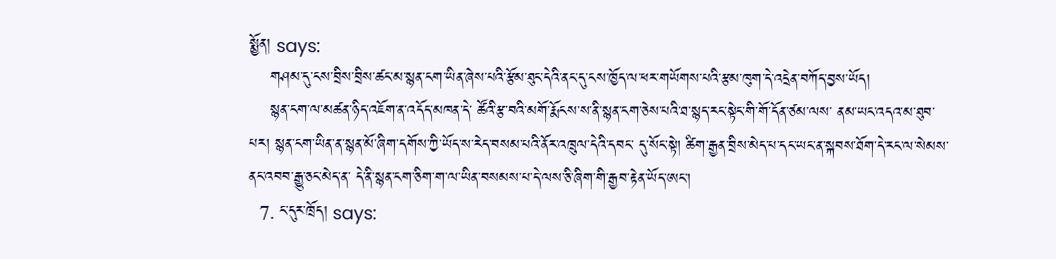སྨྱོན། says:
    གཤམ་དུ་ངས་བྲིས་བྲིས་ཚང་མ་སྙན་ངག་ཡིན་ཞེས་པའི་རྩོམ་ཐུང་དེའི་ནང་དུ་ངས་ཁྱོད་ལ་ཕར་གཡོགས་པའི་རྩམ་ཁུག་དེ་འདྲེན་བཀོད་བྱས་ཡོད།
    སྙན་ངག་ལ་མཚན་ཉིད་འཇོག་ན་འདོད་མཁན་དེ་ ཚོའི་རྩ་བའི་མགོ་རྨོངས་ས་ནི་སྙན་ངག་ཅེས་པའི་ཐ་སྙད་རང་སྟེང་གི་གོ་དོན་ཙམ་ལས་ ནམ་ཡང་འདའ་མ་ཐུབ་པར། སྙན་ངག་ཡིན་ན་སྙན་མོ་ཞིག་དགོས་ཀྱི་ཡོད་ས་རེད་བསམ་པའི་ནོར་འཁྲུལ་དེའི་དབང་ དུ་སོང་སྟེ། ཚིག་རྒྱན་བྲིས་མེད་པ་དང་ཡང་ན་སྐབས་ཐོག་དེ་རང་ལ་སེམས་ནང་འབབ་རྒྱུ་ཅང་མེད་ན་ དེ་ནི་སྙན་ངག་ཅིག་ག་ལ་ཡིན་བསམས་པ་དེ་ལས་ཅི་ཞིག་གི་རྒྱབ་རྟེན་ཡོད་ཨང་།
  7. ང་དུར་ཁྲོད། says: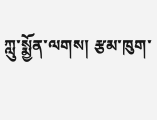ཀླུ་སྨྱོན་ལགས། རྩམ་ཁུག་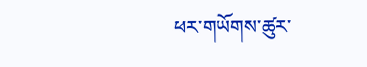ཕར་གཡོགས་ཚུར་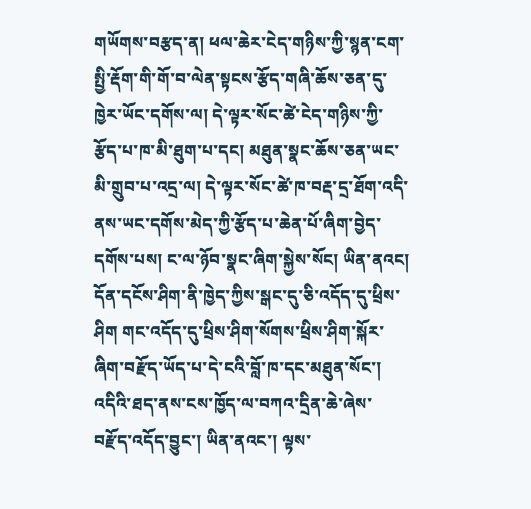གཡོགས་བརྩད་ན། ཕལ་ཆེར་ངེད་གཉིས་ཀྱི་སྙན་ངག་སྤྱི་རྡོག་གི་གོ་བ་ལེན་སྟངས་རྩོད་གཞི་ཆོས་ཅན་དུ་ཁྱེར་ཡོང་དགོས་ལ། དེ་ལྟར་སོང་ཚེ་ངེད་གཉིས་ཀྱི་རྩོད་པ་ཁ་མི་ཐུག་པ་དང། མཐུན་སྣང་ཆོས་ཅན་ཡང་མི་གྲུབ་པ་འདྲ་ལ། དེ་ལྟར་སོང་ཚེ་ཁ་བརྡ་དྲ་ཐོག་འདི་ནས་ཡང་དགོས་མེད་ཀྱི་རྩོད་པ་ཆེན་པོ་ཞིག་བྱེད་དགོས་པས། ང་ལ་ཉོབ་སྣང་ཞིག་སྐྱེས་སོང། ཡིན་ནའང། དོན་དངོས་ཤིག་ནི་ཁྱེད་ཀྱིས་སྒང་དུ་ཅི་འདོད་དུ་ཕྲིས་ཤིག གང་འདོད་དུ་ཕྲིས་ཤིག་སོགས་ཕྲིས་ཤིག་སྐོར་ཞིག་བརྫོད་ཡོད་པ་དེ་ངའི་བློ་ཁ་དང་མཐུན་སོང་། འདིའི་ཐད་ནས་ངས་ཁྱོད་ལ་བཀའ་དྲིན་ཆེ་ཞེས་བརྫོད་འདོད་བྱུང་། ཡིན་ནའང་། ལྟས་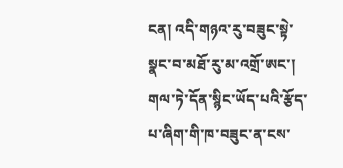ངན། འདི་གཉའ་རུ་བཟུང་སྟེ་སྣང་བ་མཐོ་རུ་མ་འགྲོ་ཨང་། གལ་ཏེ་དོན་སྙིང་ཡོད་པའི་རྩོད་པ་ཞིག་གི་ཁ་བཟུང་ན་ངས་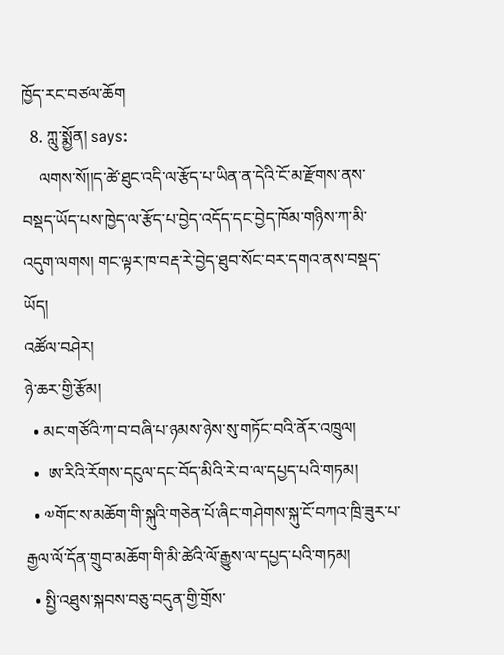ཁྱོད་རང་བཙལ་ཆོག
  8. ཀླུ་སྨྱོན། says:
    ལགས་སོ།།ད་ཚེ་ཐུང་འདི་ལ་རྩོད་པ་ཡིན་ན་དེའི་ངོ་མ་རྫོགས་ནས་བསྡད་ཡོད་པས་ཁྱེད་ལ་རྩོད་པ་བྱེད་འདོད་དང་བྱེད་ཁོམ་གཉིས་ཀ་མི་འདུག་ལགས། གང་ལྟར་ཁ་བརྡ་རེ་བྱེད་ཐུབ་སོང་བར་དགའ་ནས་བསྡད་ཡོད།
འཚོལ་བཤེར།
ཉེ་ཆར་གྱི་རྩོམ།
  • མང་གཙོའི་ཀ་བ་བཞི་པ་ཉམས་ཉེས་སུ་གཏོང་བའི་ནོར་འཁྲུལ།
  •  ཨ་རིའི་རོགས་དངུལ་དང་བོད་མིའི་རེ་བ་ལ་དཔྱད་པའི་གཏམ།
  • ༧གོང་ས་མཆོག་གི་སྐུའི་གཅེན་པོ་ཞིང་གཤེགས་སྐུ་ངོ་བཀའ་ཁྲི་ཟུར་པ་རྒྱལ་ལོ་དོན་གྲུབ་མཆོག་གི་མི་ཚེའི་ལོ་རྒྱུས་ལ་དཔྱད་པའི་གཏམ།
  • སྤྱི་འཐུས་སྐབས་བཅུ་བདུན་གྱི་གྲོས་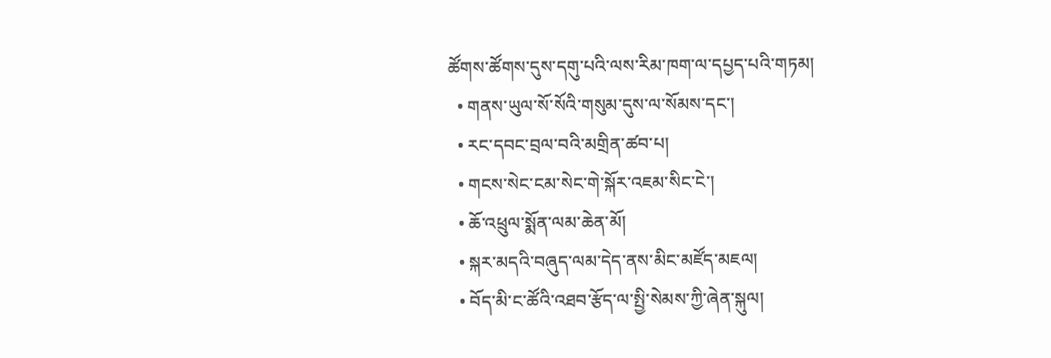ཚོགས་ཚོགས་དུས་དགུ་པའི་ལས་རིམ་ཁག་ལ་དཔྱད་པའི་གཏམ།
  • གནས་ཡུལ་སོ་སོའི་གསུམ་དུས་ལ་སོམས་དང་།
  • རང་དབང་བྲལ་བའི་མགྲིན་ཚབ་པ།
  • གངས་སེང་ངམ་སེང་གེ་སྐོར་འཇམ་སིང་ངེ་།
  • ཆོ་འཕྲུལ་སྨོན་ལམ་ཆེན་མོ།
  • སྐར་མདའི་བཞུད་ལམ་དེད་ནས་མིང་མཛོད་མཇལ།
  • བོད་མི་ང་ཚོའི་འཐབ་རྩོད་ལ་སྤྱི་སེམས་ཀྱི་ཞེན་སྐུལ།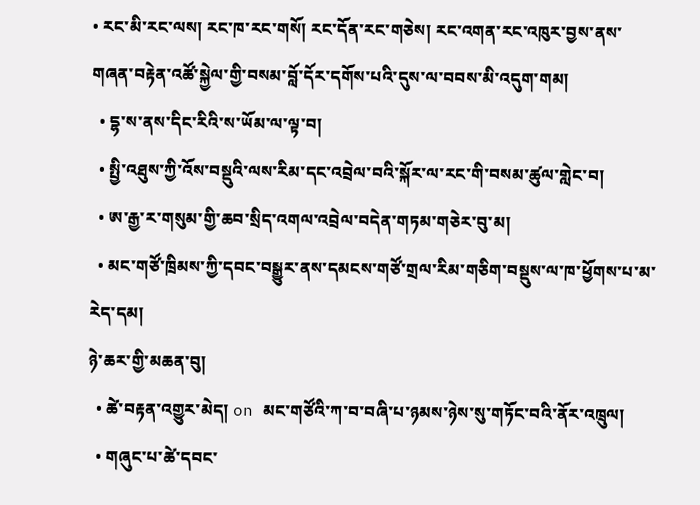• རང་མི་རང་ལས། རང་ཁ་རང་གསོ། རང་དོན་རང་གཅེས། རང་འགན་རང་འཁུར་བྱས་ནས་གཞན་བརྟེན་འཚོ་སྐྱེལ་གྱི་བསམ་བློ་དོར་དགོས་པའི་དུས་ལ་བབས་མི་འདུག་གམ།
  • དྷ་ས་ནས་དིང་རིའི་ས་ཡོམ་ལ་ལྟ་བ།
  • སྤྱི་འཐུས་ཀྱི་འོས་བསྡུའི་ལས་རིམ་དང་འབྲེལ་བའི་སྐོར་ལ་རང་གི་བསམ་ཚུལ་གླེང་བ།
  • ཨ་རྒྱ་ར་གསུམ་གྱི་ཆབ་སྲིད་འགལ་འབྲེལ་བདེན་གཏམ་གཅེར་བུ་མ།
  • མང་གཙོ་ཁྲིམས་ཀྱི་དབང་བསྒྱུར་ནས་དམངས་གཙོ་གྲལ་རིམ་གཅིག་བསྡུས་ལ་ཁ་ཕྱོགས་པ་མ་རེད་དམ།
ཉེ་ཆར་གྱི་མཆན་བུ།
  • ཚེ་བརྟན་འགྱུར་མེད། on མང་གཙོའི་ཀ་བ་བཞི་པ་ཉམས་ཉེས་སུ་གཏོང་བའི་ནོར་འཁྲུལ།
  • གཞུང་པ་ཚེ་དབང་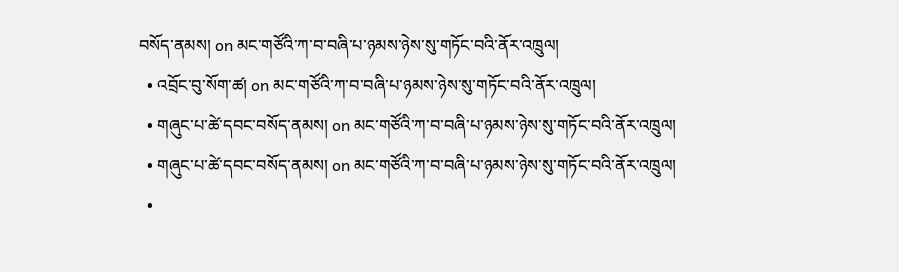བསོད་ནམས། on མང་གཙོའི་ཀ་བ་བཞི་པ་ཉམས་ཉེས་སུ་གཏོང་བའི་ནོར་འཁྲུལ།
  • འབྲོང་བུ་སོག་ཚ། on མང་གཙོའི་ཀ་བ་བཞི་པ་ཉམས་ཉེས་སུ་གཏོང་བའི་ནོར་འཁྲུལ།
  • གཞུང་པ་ཚེ་དབང་བསོད་ནམས། on མང་གཙོའི་ཀ་བ་བཞི་པ་ཉམས་ཉེས་སུ་གཏོང་བའི་ནོར་འཁྲུལ།
  • གཞུང་པ་ཚེ་དབང་བསོད་ནམས། on མང་གཙོའི་ཀ་བ་བཞི་པ་ཉམས་ཉེས་སུ་གཏོང་བའི་ནོར་འཁྲུལ།
  •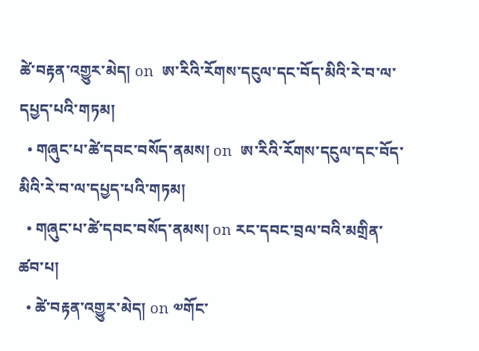ཚེ་བརྟན་འགྱུར་མེད། on  ཨ་རིའི་རོགས་དངུལ་དང་བོད་མིའི་རེ་བ་ལ་དཔྱད་པའི་གཏམ།
  • གཞུང་པ་ཚེ་དབང་བསོད་ནམས། on  ཨ་རིའི་རོགས་དངུལ་དང་བོད་མིའི་རེ་བ་ལ་དཔྱད་པའི་གཏམ།
  • གཞུང་པ་ཚེ་དབང་བསོད་ནམས། on རང་དབང་བྲལ་བའི་མགྲིན་ཚབ་པ།
  • ཚེ་བརྟན་འགྱུར་མེད། on ༧གོང་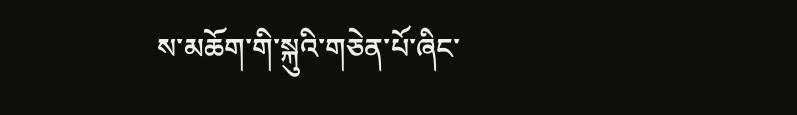ས་མཆོག་གི་སྐུའི་གཅེན་པོ་ཞིང་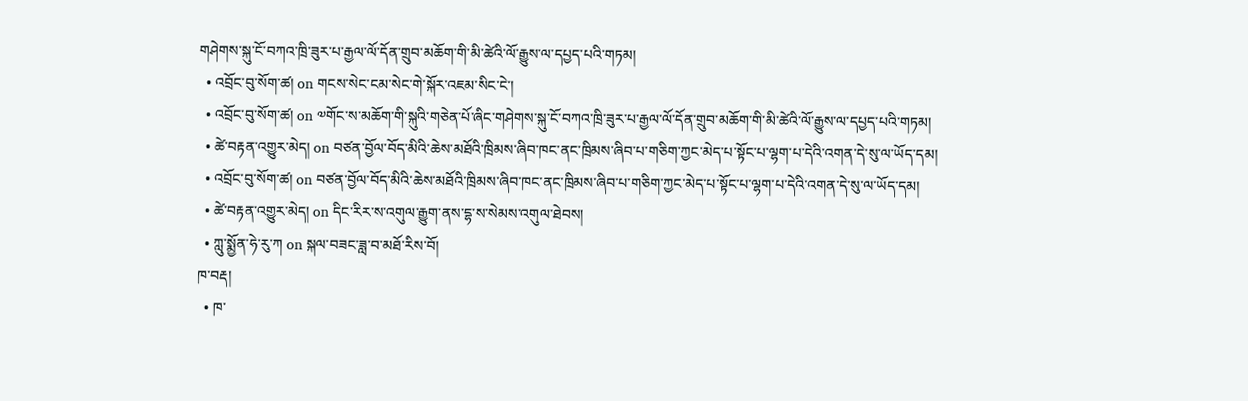གཤེགས་སྐུ་ངོ་བཀའ་ཁྲི་ཟུར་པ་རྒྱལ་ལོ་དོན་གྲུབ་མཆོག་གི་མི་ཚེའི་ལོ་རྒྱུས་ལ་དཔྱད་པའི་གཏམ།
  • འབྲོང་བུ་སོག་ཚ། on གངས་སེང་ངམ་སེང་གེ་སྐོར་འཇམ་སིང་ངེ་།
  • འབྲོང་བུ་སོག་ཚ། on ༧གོང་ས་མཆོག་གི་སྐུའི་གཅེན་པོ་ཞིང་གཤེགས་སྐུ་ངོ་བཀའ་ཁྲི་ཟུར་པ་རྒྱལ་ལོ་དོན་གྲུབ་མཆོག་གི་མི་ཚེའི་ལོ་རྒྱུས་ལ་དཔྱད་པའི་གཏམ།
  • ཚེ་བརྟན་འགྱུར་མེད། on བཙན་བྱོལ་བོད་མིའི་ཆེས་མཐོའི་ཁྲིམས་ཞིབ་ཁང་ནང་ཁྲིམས་ཞིབ་པ་གཅིག་ཀྱང་མེད་པ་སྟོང་པ་ལྷག་པ་དེའི་འགན་དེ་སུ་ལ་ཡོད་དམ།
  • འབྲོང་བུ་སོག་ཚ། on བཙན་བྱོལ་བོད་མིའི་ཆེས་མཐོའི་ཁྲིམས་ཞིབ་ཁང་ནང་ཁྲིམས་ཞིབ་པ་གཅིག་ཀྱང་མེད་པ་སྟོང་པ་ལྷག་པ་དེའི་འགན་དེ་སུ་ལ་ཡོད་དམ།
  • ཚེ་བརྟན་འགྱུར་མེད། on དིང་རིར་ས་འགུལ་རྒྱུག་ནས་དྷ་ས་སེམས་འགུལ་ཐེབས།
  • ཀླུ་སྨྱོན་ཧེ་རུ་ཀ on སྐལ་བཟང་ཟླ་བ་མཐོ་རིས་བོ།
ཁ་བརྡ།
  • ཁ་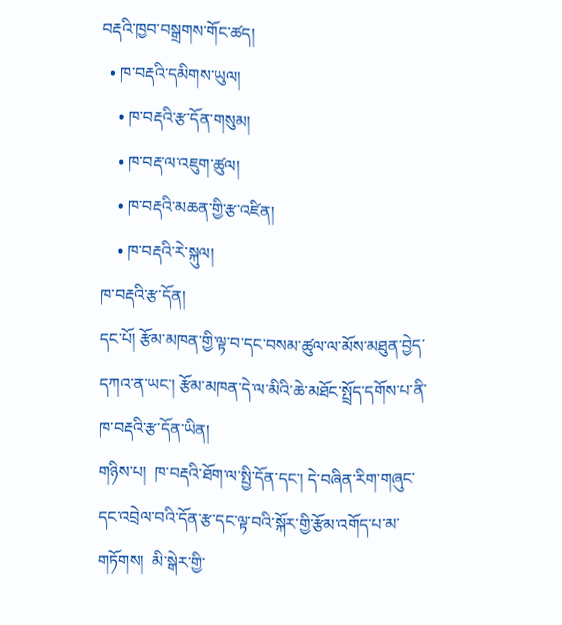བརྡའི་ཁྱབ་བསྒྲགས་གོང་ཚད།
  • ཁ་བརྡའི་དམིགས་ཡུལ།
    • ཁ་བརྡའི་རྩ་དོན་གསུམ།
    • ཁ་བརྡ་ལ་འཇུག་ཚུལ།
    • ཁ་བརྡའི་མཆན་གྱི་རྩ་འཛིན།
    • ཁ་བརྡའི་རེ་སྐུལ།
ཁ་བརྡའི་རྩ་དོན།
དང་པོ། རྩོམ་མཁན་གྱི་ལྟ་བ་དང་བསམ་ཚུལ་ལ་མོས་མཐུན་བྱེད་དཀའ་ན་ཡང་། རྩོམ་མཁན་དེ་ལ་མིའི་ཆེ་མཐོང་སྤྲོད་དགོས་པ་ནི་ཁ་བརྡའི་རྩ་དོན་ཡིན།
གཉིས་པ།  ཁ་བརྡའི་ཐོག་ལ་སྤྱི་དོན་དང་། དེ་བཞིན་རིག་གཞུང་དང་འབྲེལ་བའི་དོན་རྩ་དང་ལྟ་བའི་སྐོར་གྱི་རྩོམ་འགོད་པ་མ་གཏོགས།  མི་སྒེར་གྱི་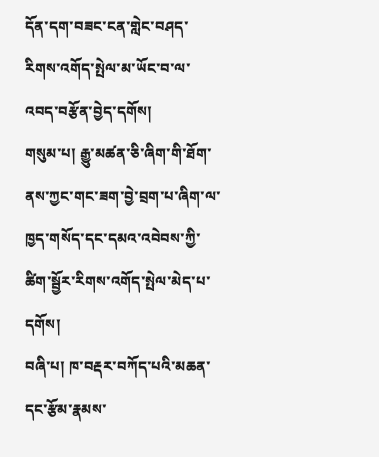དོན་དག་བཟང་ངན་གླེང་བཤད་རིགས་འགོད་སྤེལ་མ་ཡོང་བ་ལ་འབད་བརྩོན་བྱེད་དགོས།
གསུམ་པ། རྒྱུ་མཚན་ཅི་ཞིག་གི་ཐོག་ནས་ཀྱང་གང་ཟག་བྱེ་བྲག་པ་ཞིག་ལ་ཁྱད་གསོད་དང་དམའ་འབེབས་ཀྱི་ཚིག་སྦྱོར་རིགས་འགོད་སྤེལ་མེད་པ་དགོས།
བཞི་པ། ཁ་བརྡར་བཀོད་པའི་མཆན་དང་རྩོམ་རྣམས་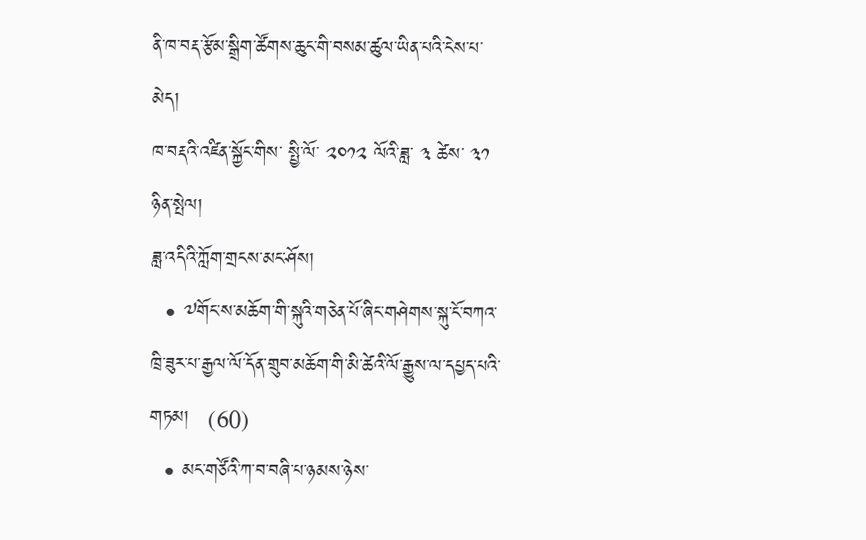ནི་ཁ་བརྡ་རྩོམ་སྒྲིག་ཚོགས་ཆུང་གི་བསམ་ཚུལ་ཡིན་པའི་ངེས་པ་མེད།
ཁ་བརྡའི་འཛིན་སྐྱོང་གིས་ སྤྱི་ལོ་ ༢༠༡༢ ལོའི་ཟླ་ ༣ ཚེས་ ༣༡ ཉིན་སྤེལ།
ཟླ་འདིའི་ཀློག་གྲངས་མང་ཤོས།
  • ༧གོང་ས་མཆོག་གི་སྐུའི་གཅེན་པོ་ཞིང་གཤེགས་སྐུ་ངོ་བཀའ་ཁྲི་ཟུར་པ་རྒྱལ་ལོ་དོན་གྲུབ་མཆོག་གི་མི་ཚེའི་ལོ་རྒྱུས་ལ་དཔྱད་པའི་གཏམ།   (60)
  • མང་གཙོའི་ཀ་བ་བཞི་པ་ཉམས་ཉེས་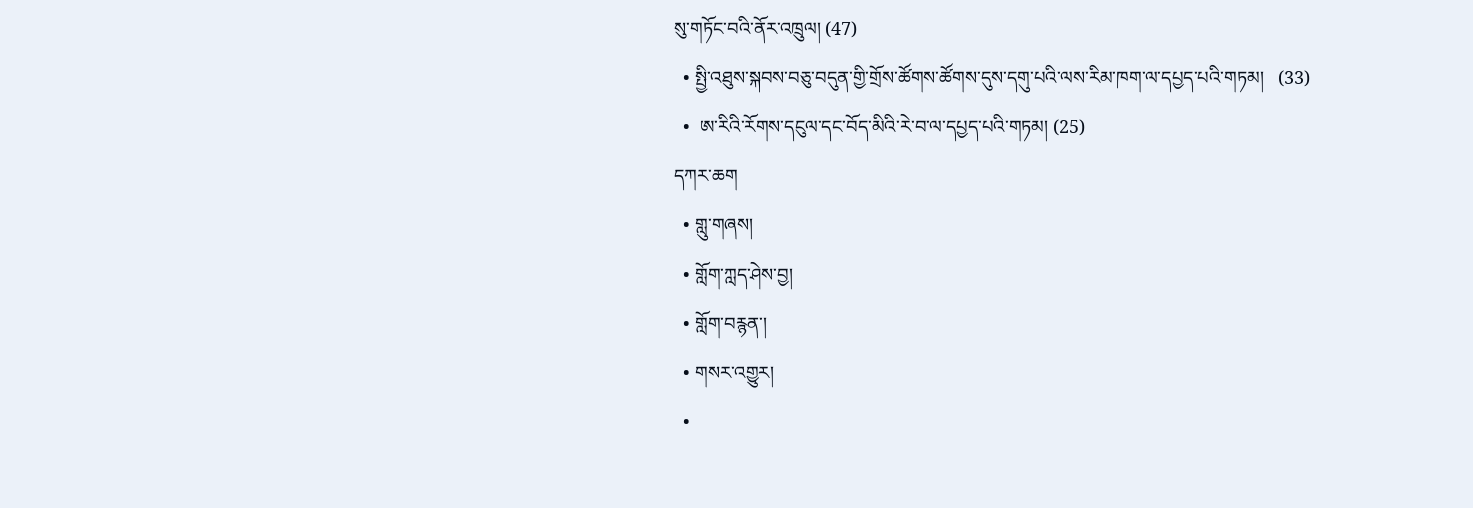སུ་གཏོང་བའི་ནོར་འཁྲུལ། (47)
  • སྤྱི་འཐུས་སྐབས་བཅུ་བདུན་གྱི་གྲོས་ཚོགས་ཚོགས་དུས་དགུ་པའི་ལས་རིམ་ཁག་ལ་དཔྱད་པའི་གཏམ།   (33)
  •  ཨ་རིའི་རོགས་དངུལ་དང་བོད་མིའི་རེ་བ་ལ་དཔྱད་པའི་གཏམ། (25)
དཀར་ཆག
  • གླུ་གཞས།
  • གློག་ཀླད་ཤེས་བྱ།
  • གློག་བརྙན་།
  • གསར་འགྱུར།
  •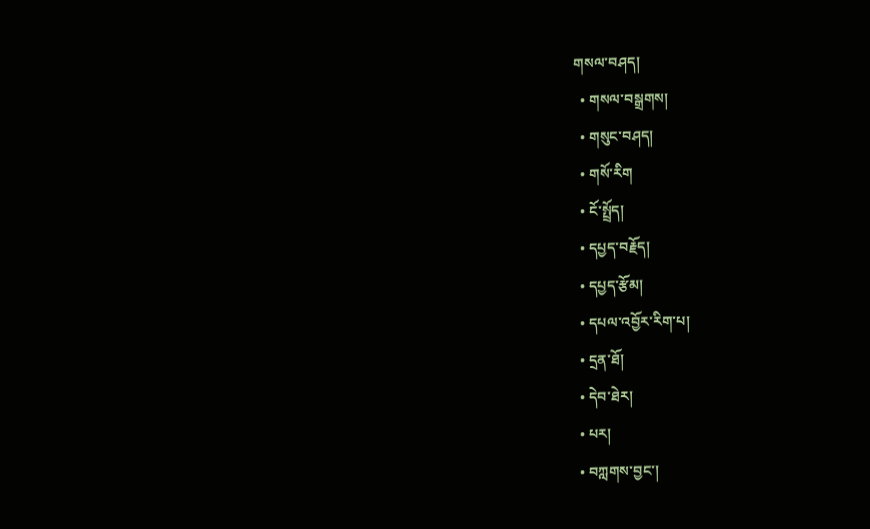གསལ་བཤད།
  • གསལ་བསྒྲགས།
  • གསུང་བཤད།
  • གསོ་རིག
  • ངོ་སྤྲོད།
  • དཔྱད་བརྗོད།
  • དཔྱད་རྩོམ།
  • དཔལ་འབྱོར་རིག་པ།
  • དྲན་ཐོ།
  • དེབ་ཐེར།
  • པར།
  • བཀླགས་བྱང་།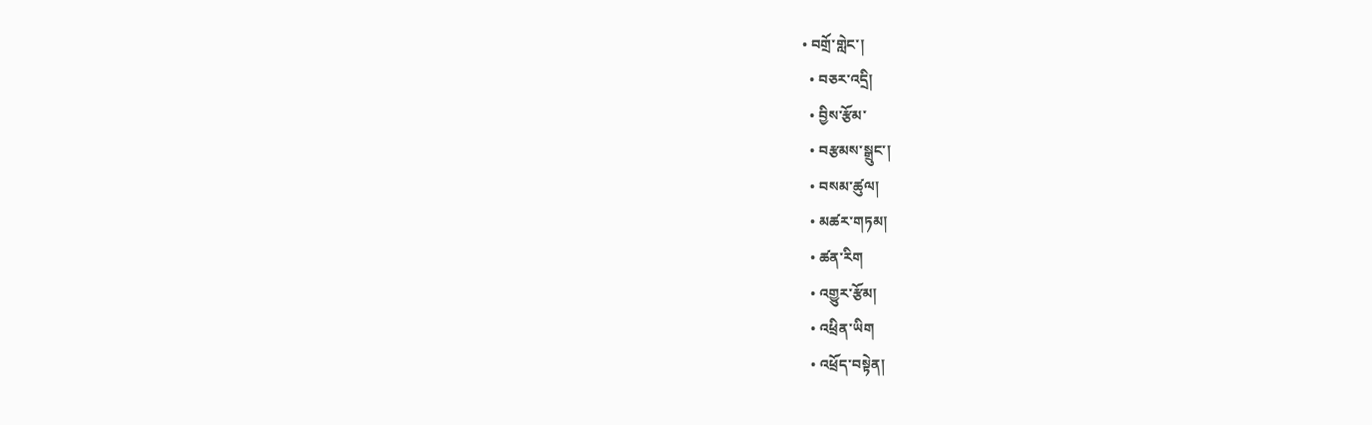• བགྲོ་གླེང་།
  • བཅར་འདྲི།
  • བྱིས་རྩོམ་
  • བརྩམས་སྒྲུང་།
  • བསམ་ཚུལ།
  • མཚར་གཏམ།
  • ཚན་རིག
  • འགྱུར་རྩོམ།
  • འཕྲིན་ཡིག
  • འཕྲོད་བསྟེན།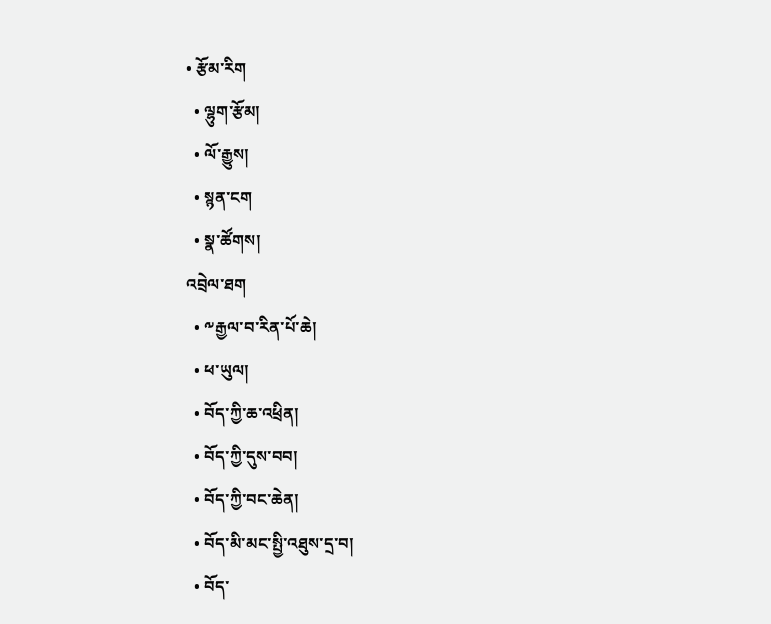• རྩོམ་རིག
  • ལྷུག་རྩོམ།
  • ལོ་རྒྱུས།
  • སྙན་ངག
  • སྣ་ཚོགས།
འབྲེལ་ཐག
  • ༸རྒྱལ་བ་རིན་པོ་ཆེ།
  • ཕ་ཡུལ།
  • བོད་ཀྱི་ཆ་འཕྲིན།
  • བོད་ཀྱི་དུས་བབ།
  • བོད་ཀྱི་བང་ཆེན།
  • བོད་མི་མང་སྤྱི་འཐུས་དྲ་བ།
  • བོད་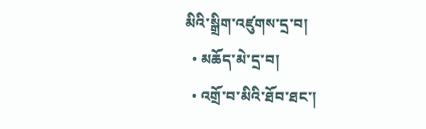མིའི་སྒྲིག་འཛུགས་དྲ་བ།
  • མཆོད་མེ་དྲ་བ།
  • འགྲོ་བ་མིའི་ཐོབ་ཐང་།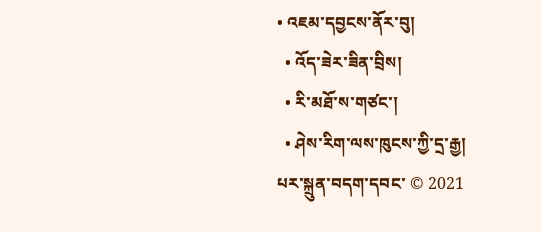• འཇམ་དབྱངས་ནོར་བུ།
  • འོད་ཟེར་ཟིན་བྲིས།
  • རི་མཐོ་ས་གཙང་།
  • ཤེས་རིག་ལས་ཁུངས་ཀྱི་དྲ་རྒྱ།
པར་སྐྲུན་བདག་དབང་ © 2021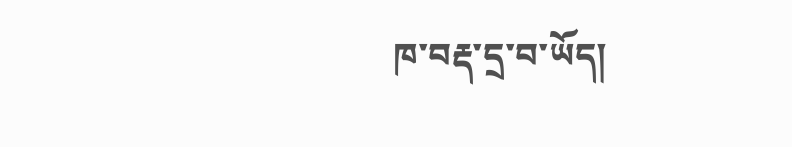ཁ་བརྡ་དྲ་བ་ཡོད།